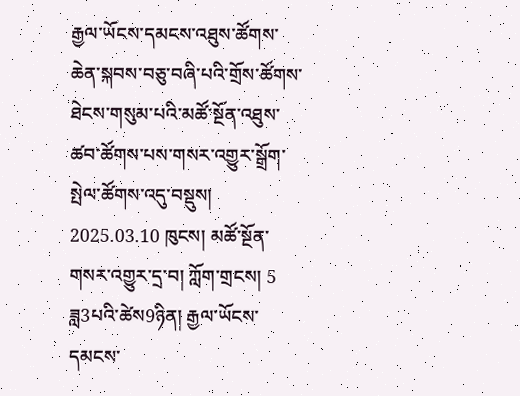རྒྱལ་ཡོངས་དམངས་འཐུས་ཚོགས་ཆེན་སྐབས་བཅུ་བཞི་པའི་གྲོས་ཚོགས་ཐེངས་གསུམ་པའི་མཚོ་སྔོན་འཐུས་ཚབ་ཚོགས་པས་གསར་འགྱུར་སྒྲོག་སྤེལ་ཚོགས་འདུ་བསྡུས།
2025.03.10 ཁུངས། མཚོ་སྔོན་གསར་འགྱུར་དྲ་བ། ཀློག་གྲངས། 5
ཟླ3པའི་ཚེས9ཉིན། རྒྱལ་ཡོངས་དམངས་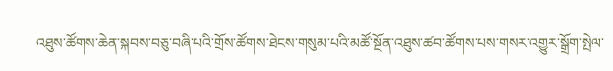འཐུས་ཚོགས་ཆེན་སྐབས་བཅུ་བཞི་པའི་གྲོས་ཚོགས་ཐེངས་གསུམ་པའི་མཚོ་སྔོན་འཐུས་ཚབ་ཚོགས་པས་གསར་འགྱུར་སྒྲོག་སྤེལ་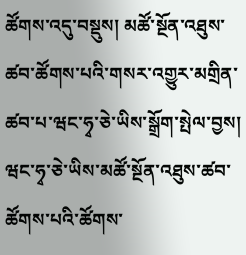ཚོགས་འདུ་བསྡུས། མཚོ་སྔོན་འཐུས་ཚབ་ཚོགས་པའི་གསར་འགྱུར་མགྲིན་ཚབ་པ་ཝང་ཧྭ་ཅེ་ཡིས་སྒྲོག་སྤེལ་བྱས།
ཝང་ཧྭ་ཅེ་ཡིས་མཚོ་སྔོན་འཐུས་ཚབ་ཚོགས་པའི་ཚོགས་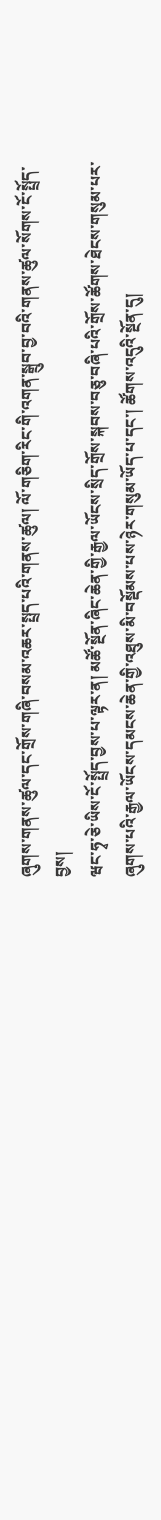ཞུགས་གནས་ཚུལ་དང་གྲོས་གཞི་བསམ་འཆར་སྤྲད་པའི་གནས་ཚུལ། ལོ་གཅིག་རིང་གི་འགན་སྒྲུབ་བྱ་བའི་གནས་ཚུལ་སོགས་ངོ་སྤྲོད་བྱས།
ཝང་ཧྭ་ཅེ་ཡིས་ངོ་སྤྲོད་བྱས་པ་ལྟར་ན། མཚོ་སྔོན་ཞིང་ཆེན་གྱི་རྒྱལ་ཡོངས་སྲིད་གྲོས་སྐབས་བཅུ་བཞི་པའི་གྲོས་ཚོགས་ཐེངས་གསུམ་པར་ཞུགས་པའི་རྒྱལ་ཡོངས་དམངས་ཆེན་གྱི་འཐུས་མི་བསྡོམས་པས་ཉེར་གསུམ་ཡོད་པ་དང་། ཚོགས་འདུའི་སྔོན་དུ།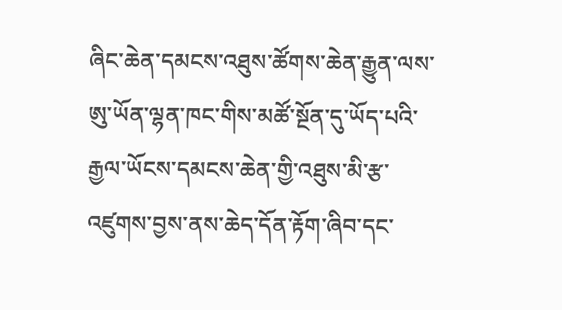ཞིང་ཆེན་དམངས་འཐུས་ཚོགས་ཆེན་རྒྱུན་ལས་ཨུ་ཡོན་ལྷན་ཁང་གིས་མཚོ་སྔོན་དུ་ཡོད་པའི་རྒྱལ་ཡོངས་དམངས་ཆེན་གྱི་འཐུས་མི་རྩ་འཛུགས་བྱས་ནས་ཆེད་དོན་རྟོག་ཞིབ་དང་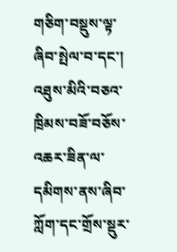གཅིག་བསྡུས་ལྟ་ཞིབ་སྤེལ་བ་དང་། འཐུས་མིའི་བཅའ་ཁྲིམས་བཟོ་བཅོས་འཆར་ཟིན་ལ་དམིགས་ནས་ཞིབ་ཀློག་དང་གྲོས་སྡུར་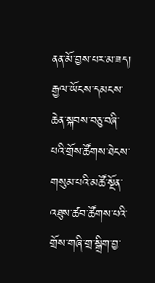ནན་མོ་བྱས་པར་མ་ཟད། རྒྱལ་ཡོངས་དམངས་ཆེན་སྐབས་བཅུ་བཞི་པའི་གྲོས་ཚོགས་ཐེངས་གསུམ་པའི་མཚོ་སྔོན་འཐུས་ཚབ་ཚོགས་པའི་གྲོས་གཞི་གྲ་སྒྲིག་བྱ་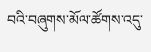བའི་བཞུགས་མོལ་ཚོགས་འདུ་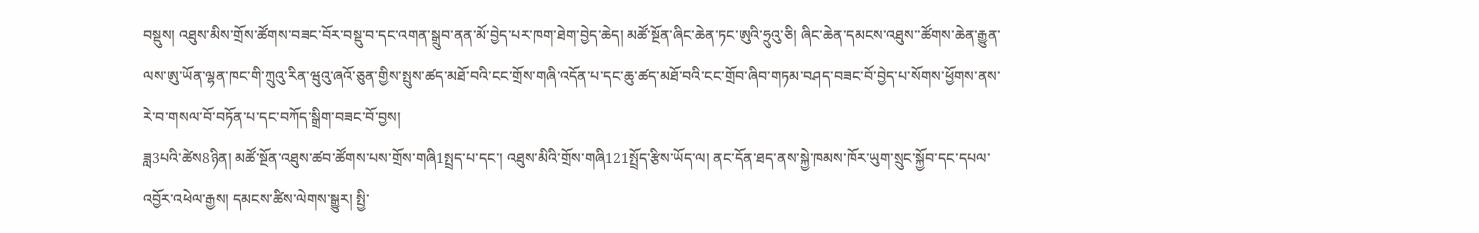བསྡུས། འཐུས་མིས་གྲོས་ཚོགས་བཟང་བོར་བསྡུ་བ་དང་འགན་སྒྲུབ་ནན་མོ་བྱེད་པར་ཁག་ཐེག་བྱེད་ཆེད། མཚོ་སྔོན་ཞིང་ཆེན་ཏང་ཨུའི་ཧྲུའུ་ཅི། ཞིང་ཆེན་དམངས་འཐུས་་ཚོགས་ཆེན་རྒྱུན་ལས་ཨུ་ཡོན་ལྷན་ཁང་གི་ཀྲུའུ་རིན་ཝུའུ་ཞའོ་ཅུན་གྱིས་སྤུས་ཚད་མཐོ་བའི་ངང་གྲོས་གཞི་འདོན་པ་དང་ཆུ་ཚད་མཐོ་བའི་ངང་གྲོབ་ཞིབ་གཏམ་བཤད་བཟང་བོ་བྱེད་པ་སོགས་ཕྱོགས་ནས་རེ་བ་གསལ་བོ་བཏོན་པ་དང་བཀོད་སྒྲིག་བཟང་བོ་བྱས།
ཟླ3པའི་ཚེས8ཉིན། མཚོ་སྔོན་འཐུས་ཚབ་ཚོགས་པས་གྲོས་གཞི1སྤྲད་པ་དང་། འཐུས་མིའི་གྲོས་གཞི121སྤྲོད་རྩིས་ཡོད་ལ། ནང་དོན་ཐད་ནས་སྐྱེ་ཁམས་ཁོར་ཡུག་སྲུང་སྐྱོབ་དང་དཔལ་འབྱོར་འཕེལ་རྒྱས། དམངས་ཚིས་ལེགས་སྒྱུར། སྤྱི་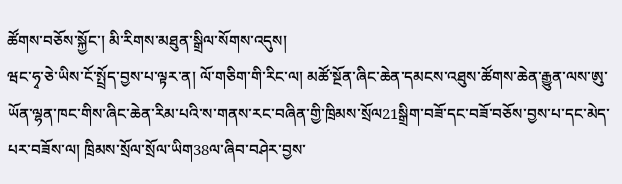ཚོགས་བཅོས་སྐྱོང་། མི་རིགས་མཐུན་སྒྲིལ་སོགས་འདུས།
ཝང་ཧྭ་ཅེ་ཡིས་ངོ་སྤྲོད་བྱས་པ་ལྟར་ན། ལོ་གཅིག་གི་རིང་ལ། མཚོ་སྔོན་ཞིང་ཆེན་དམངས་འཐུས་ཚོགས་ཆེན་རྒྱུན་ལས་ཨུ་ཡོན་ལྷན་ཁང་གིས་ཞིང་ཆེན་རིམ་པའི་ས་གནས་རང་བཞིན་གྱི་ཁྲིམས་སྲོལ21སྒྲིག་བཟོ་དང་བཟོ་བཅོས་བྱས་པ་དང་མེད་པར་བཟོས་ལ། ཁྲིམས་སྲོལ་སྲོལ་ཡིག38ལ་ཞིབ་བཤེར་བྱས་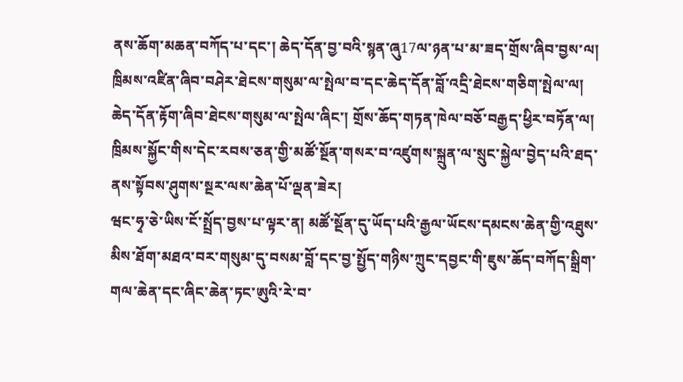ནས་ཆོག་མཆན་བཀོད་པ་དང་། ཆེད་དོན་བྱ་བའི་སྙན་ཞུ17ལ་ཉན་པ་མ་ཟད་གྲོས་ཞིབ་བྱས་ལ། ཁྲིམས་འཛིན་ཞིབ་བཤེར་ཐེངས་གསུམ་ལ་སྤེལ་བ་དང་ཆེད་དོན་བློ་འདྲི་ཐེངས་གཅིག་སྤེལ་ལ། ཆེད་དོན་རྟོག་ཞིབ་ཐེངས་གསུམ་ལ་སྤེལ་ཞིང་། གྲོས་ཆོད་གཏན་ཁེལ་བཅོ་བརྒྱད་ཕྱིར་བཏོན་ལ། ཁྲིམས་སྐྱོང་གིས་དེང་རབས་ཅན་གྱི་མཚོ་སྔོན་གསར་བ་འཛུགས་སྐྲུན་ལ་སྲུང་སྐྱེལ་བྱེད་པའི་ཐད་ནས་སྟོབས་ཤུགས་སྔར་ལས་ཆེན་པོ་ལྡན་ཟེར།
ཝང་ཧྭ་ཅེ་ཡིས་ངོ་སྤྲོད་བྱས་པ་ལྟར་ན། མཚོ་སྔོན་དུ་ཡོད་པའི་རྒྱལ་ཡོངས་དམངས་ཆེན་གྱི་འཐུས་མིས་ཐོག་མཐའ་བར་གསུམ་དུ་བསམ་བློ་དང་བྱ་སྤྱོད་གཉིས་ཀྲུང་དབྱང་གི་ཇུས་ཆོད་བཀོད་སྒྲིག་གལ་ཆེན་དང་ཞིང་ཆེན་ཏང་ཨུའི་རེ་བ་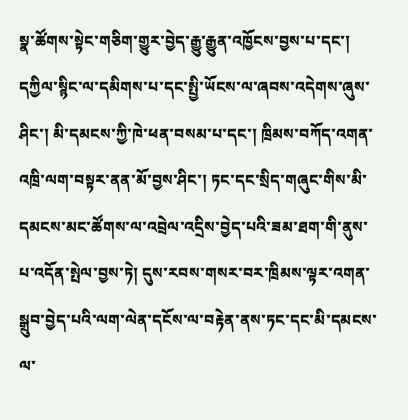སྣ་ཚོགས་སྟེང་གཅིག་གྱུར་བྱེད་རྒྱུ་རྒྱུན་འཁྱོངས་བྱས་པ་དང་། དཀྱིལ་སྙིང་ལ་དམིགས་པ་དང་སྤྱི་ཡོངས་ལ་ཞབས་འདེགས་ཞུས་ཤིང་། མི་དམངས་ཀྱི་ཁེ་ཕན་བསམ་པ་དང་། ཁྲིམས་བཀོད་འགན་འཁྲི་ལག་བསྟར་ནན་མོ་བྱས་ཤིང་། ཏང་དང་སྲིད་གཞུང་གིས་མི་དམངས་མང་ཚོགས་ལ་འབྲེལ་འདྲིས་བྱེད་པའི་ཟམ་ཐག་གི་ནུས་པ་འདོན་སྤེལ་བྱས་ཏེ། དུས་རབས་གསར་བར་ཁྲིམས་ལྟར་འགན་སྒྲུབ་བྱེད་པའི་ལག་ལེན་དངོས་ལ་བརྟེན་ནས་ཏང་དང་མི་དམངས་ལ་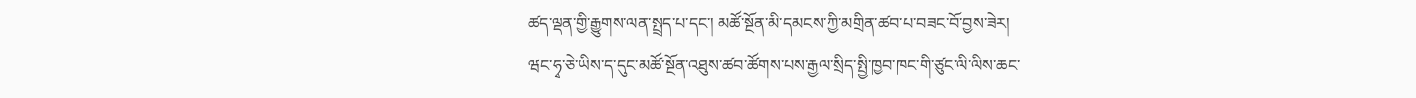ཚད་ལྡན་གྱི་རྒྱུགས་ལན་སྤྲད་པ་དང་། མཚོ་སྔོན་མི་དམངས་ཀྱི་མགྲིན་ཚབ་པ་བཟང་བོ་བྱས་ཟེར།
ཝང་ཧྭ་ཅེ་ཡིས་ད་དུང་མཚོ་སྔོན་འཐུས་ཚབ་ཚོགས་པས་རྒྱལ་སྲིད་སྤྱི་ཁྱབ་ཁང་གི་ཙུང་ལི་ལིས་ཆང་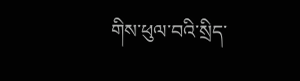གིས་ཕུལ་བའི་སྲིད་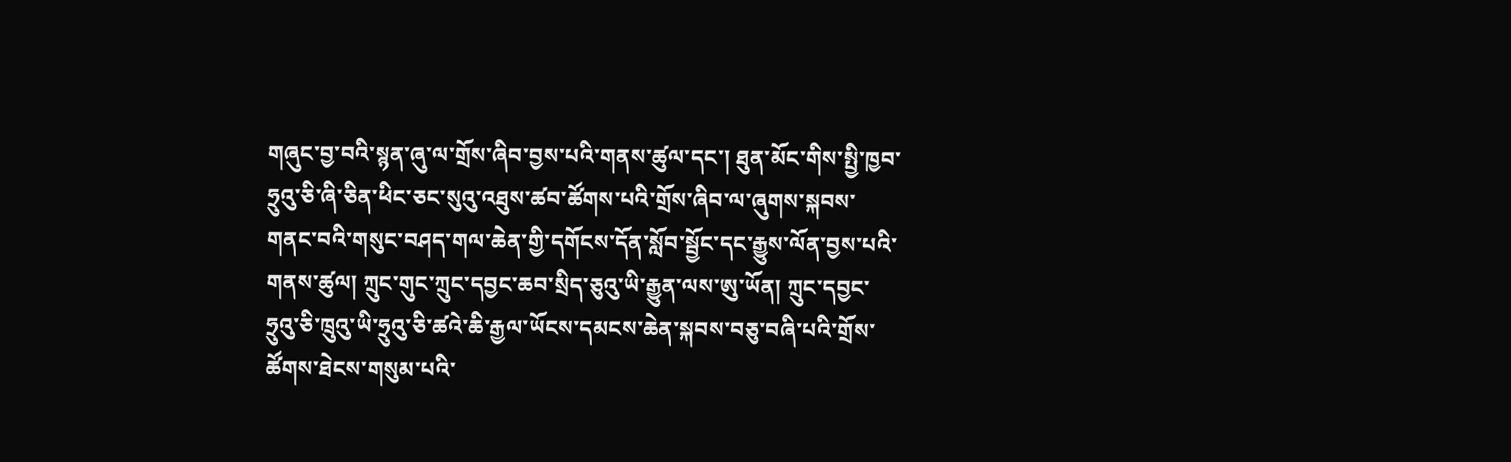གཞུང་བྱ་བའི་སྙན་ཞུ་ལ་གྲོས་ཞིབ་བྱས་པའི་གནས་ཚུལ་དང་། ཐུན་མོང་གིས་སྤྱི་ཁྱབ་ཧྲུའུ་ཅི་ཞི་ཅིན་ཕིང་ཅང་སུའུ་འཐུས་ཚབ་ཚོགས་པའི་གྲོས་ཞིབ་ལ་ཞུགས་སྐབས་གནང་བའི་གསུང་བཤད་གལ་ཆེན་གྱི་དགོངས་དོན་སློབ་སྦྱོང་དང་རྒྱུས་ལོན་བྱས་པའི་གནས་ཚུལ། ཀྲུང་གུང་ཀྲུང་དབྱང་ཆབ་སྲིད་ཅུའུ་ཡི་རྒྱུན་ལས་ཨུ་ཡོན། ཀྲུང་དབྱང་ཧྲུའུ་ཅི་ཁྲུའུ་ཡི་ཧྲུའུ་ཅི་ཚའེ་ཆི་རྒྱལ་ཡོངས་དམངས་ཆེན་སྐབས་བཅུ་བཞི་པའི་གྲོས་ཚོགས་ཐེངས་གསུམ་པའི་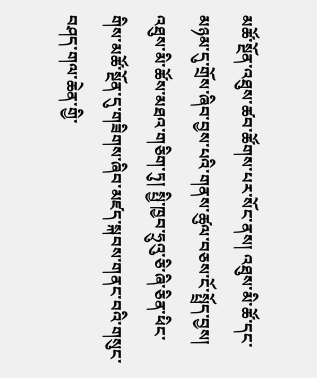མཚོ་སྔོན་འཐུས་ཚབ་ཚོགས་པར་སོང་ནས། འཐུས་མི་ཚོ་དང་མཉམ་དུ་གྲོས་ཞིབ་བྱས་པའི་གནས་ཚུལ་བཅས་ངོ་སྤྲོད་བྱས།
འཐུས་མི་ཚོས་མཐའ་གཅིག་ཏུ། སྤྱི་ཁྱབ་ཧྲུའུ་ཅི་ཞི་ཅིན་ཕིང་གིས་མཚོ་སྔོན་དུ་གཟིགས་ཞིབ་མཛད་སྐབས་གནང་བའི་གསུང་བཤད་གལ་ཆེན་གྱི་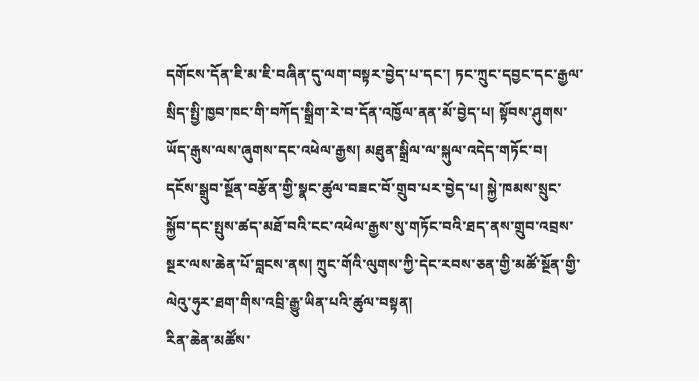དགོངས་དོན་ཇི་མ་ཇི་བཞིན་དུ་ལག་བསྟར་བྱེད་པ་དང་། ཏང་ཀྲུང་དབྱང་དང་རྒྱལ་སྲིད་སྤྱི་ཁྱབ་ཁང་གི་བཀོད་སྒྲིག་རེ་བ་དོན་འཁྱོལ་ནན་མོ་བྱེད་པ། སྟོབས་ཤུགས་ཡོད་རྒུས་ལས་ཞུགས་དང་འཕེལ་རྒྱས། མཐུན་སྒྲིལ་ལ་སྐུལ་འདེད་གཏོང་བ། དངོས་སྒྲུབ་སྔོན་བརྩོན་གྱི་སྣང་ཚུལ་བཟང་བོ་གྲུབ་པར་བྱེད་པ། སྐྱེ་ཁམས་སྲུང་སྐྱོབ་དང་སྤུས་ཚད་མཐོ་བའི་ངང་འཕེལ་རྒྱས་སུ་གཏོང་བའི་ཐད་ནས་གྲུབ་འབྲས་སྔར་ལས་ཆེན་པོ་བླངས་ནས། ཀྲུང་གོའི་ལུགས་ཀྱི་དེང་རབས་ཅན་གྱི་མཚོ་སྔོན་གྱི་ལེའུ་ཧུར་ཐག་གིས་འབྲི་རྒྱུ་ཡིན་པའི་ཚུལ་བསྟན།
རིན་ཆེན་མཚོས་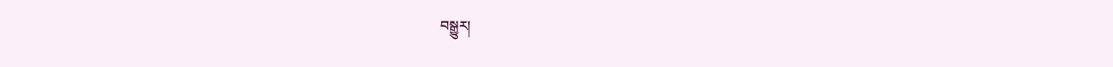བསྒྱུར།